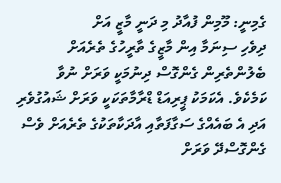ގެމިނީ: މޫމިން ފުއާދު މި ދަނީ މާޒީ އަށް
ދިވެހި ސިނަމާ އިން މާޒީގެ ތާރީހުގެ ތެރެއަށް ބެލުންތެރިން ގެންގޮސް ދިނުމަކީ ވަރަށް ނުވާ ކަމެކެވެ. އެކަމަކު ޕީރިއަޑް ޑްރާމާތަކަކީ ވަރަށް ޝައުގުވެރި އަދި އެ ބައެއްގެ ސަގާފަތާއި އާދަކާތަކުގެ ތެރެއަށް ވެސް ގެންގޮސްދޭ ވަރަށް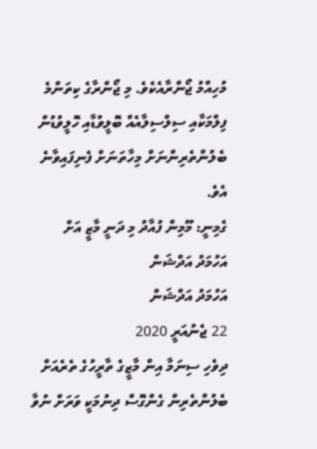މުހިއްމު ޖޯންރާއެކެވެ. މި ޖޯންރާގެ ކިތަންމެ ފިލްމަކާއި ސިލްސިލާއެއް ބޮލީވުޑާއި ހޮލީވުޑުން ބެލުންތެރިންނަށް މިހާތަނަށް ފެނިފައިވާނެ އެވެ.
ގެމިނީ: މޫމިން ފުއާދު މި ދަނީ މާޒީ އަށް
އަހުމަދު އަދްޝަން
އަހުމަދު އަދްޝަން
22 ޖެނުއަރީ 2020
ދިވެހި ސިނަމާ އިން މާޒީގެ ތާރީހުގެ ތެރެއަށް ބެލުންތެރިން ގެންގޮސް ދިނުމަކީ ވަރަށް ނުވާ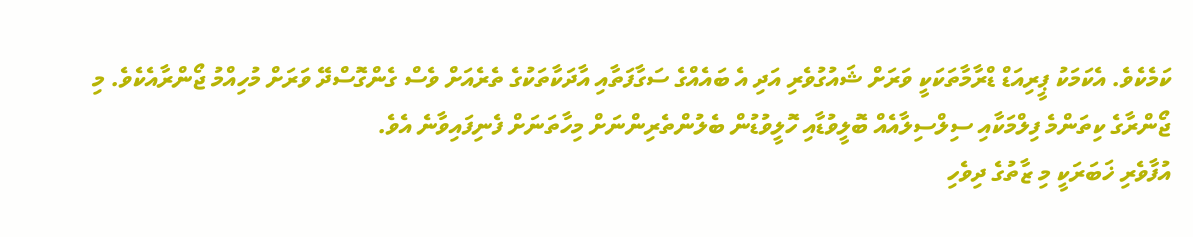ކަމެކެވެ. އެކަމަކު ޕީރިއަޑް ޑްރާމާތަކަކީ ވަރަށް ޝައުގުވެރި އަދި އެ ބައެއްގެ ސަގާފަތާއި އާދަކާތަކުގެ ތެރެއަށް ވެސް ގެންގޮސްދޭ ވަރަށް މުހިއްމު ޖޯންރާއެކެވެ. މި ޖޯންރާގެ ކިތަންމެ ފިލްމަކާއި ސިލްސިލާއެއް ބޮލީވުޑާއި ހޮލީވުޑުން ބެލުންތެރިންނަށް މިހާތަނަށް ފެނިފައިވާނެ އެވެ.
އުފާވެރި ޚަބަރަކީ މި ޒާތުގެ ދިވެހި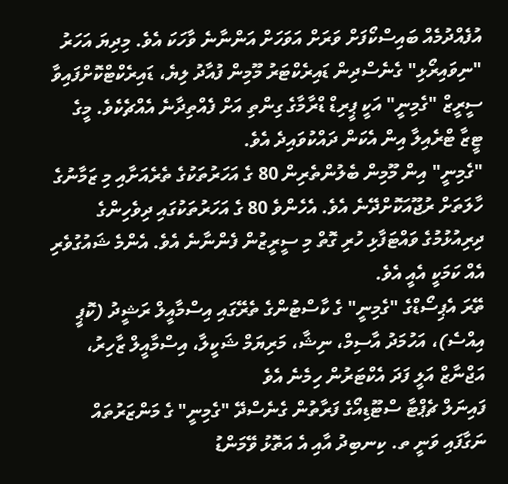އުފެއްދުމެއް ބައިސްކޯފަށް ވަރަށް އަވަހަށް އަންނާނެ ވާހަކަ އެވެ. މިދިޔަ އަހަރު "ނިވައިރޯޅި" ގެނެސްދިން ޑައިރެކްޓަރު މޫމިން ފުއާދު ލިޔެ، ޑައިރެކްޓްކޮށްފައިވާ ސީރީޒް "ގެމިނީ" އަކީ ޕީރިޑް ޑްރާމާގެ ގިންތި އަށް ފެއްތިދާނެ އެއްޗެކެވެ. މީގެ ޓީޒާ ޓްރެއިލާ އިން އެކަން ދައްކުވައިދެ އެވެ.
"ގެމިނީ" އިން މޫމިން ބެލުންތެރިން 80 ގެ އަހަރުތަކުގެ ތެރެއަށާއި މި ޒަމާނުގެ ހާލަތަށް ރުޖޫއަކޮށްދޭނެ އެވެ. އެހެންވެ 80 ގެ އަހަރުތަކުގައި ދިވެހިންގެ ދިރިއުޅުމުގެ ވައްޓަފާޅި ހުރި ގޮތް މި ސީރީޒުން ފެންނާނެ އެވެ. އެންމެ ޝައުގުވެރި އެއް ކަމަކީ އެއީ އެވެ.
ތޭރަ އެޕިސޯޑްގެ "ގެމިނީ" ގެ ކާސްޓުންގެ ތެރޭގައި އިސްމާއީލް ރަޝީދު (ކޮޕީ އިއްސެ)، އަހުމަދު އާސިމް، ނިޝާ، މަރިޔަމް ޝަކީލާ، އިސްމާއީލް ޒާހިރު، އަޖްނާޒް އަލީ ފަދަ އެކްޓަރުން ހިމެނެ އެވެ
ފައިނަލް ޗެޕްޓާ ސްޓޫޑިއޯގެ ފަރާތުން ގެނެސްދޭ "ގެމިނީ" ގެ މަންޒަރުތައް ނަގާފައި ވަނީ ތ. ކިނބިދު އާއި އެ އަތޮޅު ވޭމަންޑު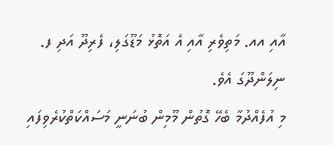އާއި އއ. މަތިވެރި އާއި އެ އަތޮޅު މަޑޫގަލި، ފެރިދޫ އަދި ފ. ނިލަންދޫގަ އެވެ.
މި އުފެއްދުމާ ބެހޭ ގޮތުން މޫމިން ބުނަނީ މަސައްކަތްކުރެވިފައި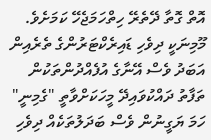އޮތް ގޮތާ ދޭތެރޭ ހިތްހަމަޖެހޭ ކަމަށެވެ.
މޫމިނަކީ ދިވެހި ޑައިރެކްޓަރުންގެ ތެރެއިން އަބަދު ވެސް އޭނާގެ އުފެއްދުންތަކުން ތަފާތު ދައްކުވައިދޭ މީހަކަށްވާތީ "ގެމިނީ" ހަމަ ޔަގީނުން ވެސް ބަދަލުތަކެއް ދިވެހި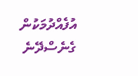އުފެއްދުމަކުން ގެނެސްދޭނެ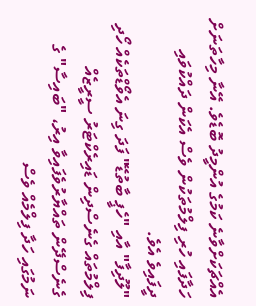އެއްޗަކަށްވާނެ ކަމުގެ އުންމީދު ބޮޑެވެ. އޭނާ މިހާތަނަށް ހަދާފައި ހުރި ފިލްމުތަކުން ވެސް އެކަން ދައްކުވައި ދީފައިވެ އެވެ.
"ލޫދިފާ" އާއި "ހެޕީ ބާތުޑޭ" ފަދަ ގިނަ އެވޯޑްތަކެއް ހޯދި ފިލްމުތައް ގެނެސްދިން ޑައިރެކްޓަރު ސީރީޒެއް ގެނެސްދޭން ތައްޔާރުވެފައިވާ އިރު، "ބައިސާ" ގެ ނަމުގައި ހަދާ ފިލްމެއް ވެސް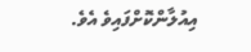އިއުލާންކޮށްފައިވެ އެވެ.